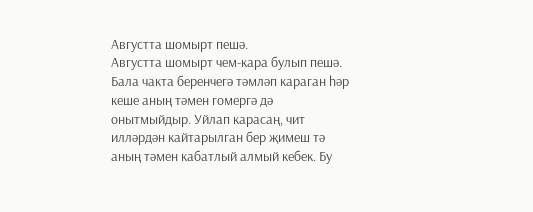Августта шомырт пешә.
Августта шомырт чем-кара булып пешә. Бала чакта беренчегә тәмләп караган һәр кеше аның тәмен гомергә дә онытмыйдыр. Уйлап карасаң, чит илләрдән кайтарылган бер җимеш тә аның тәмен кабатлый алмый кебек. Бу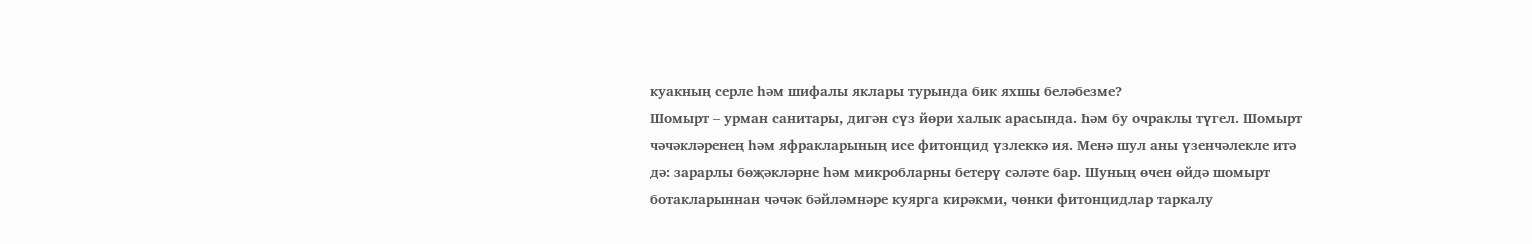куакның серле һәм шифалы яклары турында бик яхшы беләбезме?
Шомырт – урман санитары, дигән сүз йөри халык арасында. Һәм бу очраклы түгел. Шомырт чәчәкләренең һәм яфракларының исе фитонцид үзлеккә ия. Менә шул аны үзенчәлекле итә дә: зарарлы бөҗәкләрне һәм микробларны бетерү сәләте бар. Шуның өчен өйдә шомырт ботакларыннан чәчәк бәйләмнәре куярга кирәкми, чөнки фитонцидлар таркалу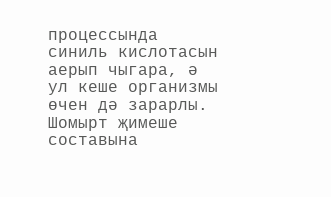процессында синиль кислотасын аерып чыгара, ә ул кеше организмы өчен дә зарарлы.
Шомырт җимеше составына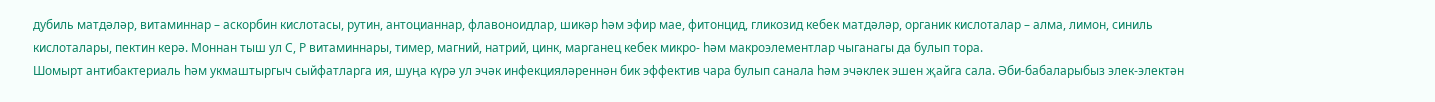дубиль матдәләр, витаминнар – аскорбин кислотасы, рутин, антоцианнар, флавоноидлар, шикәр һәм эфир мае, фитонцид, гликозид кебек матдәләр, органик кислоталар – алма, лимон, синиль кислоталары, пектин керә. Моннан тыш ул С, Р витаминнары, тимер, магний, натрий, цинк, марганец кебек микро- һәм макроэлементлар чыганагы да булып тора.
Шомырт антибактериаль һәм укмаштыргыч сыйфатларга ия, шуңа күрә ул эчәк инфекцияләреннән бик эффектив чара булып санала һәм эчәклек эшен җайга сала. Әби-бабаларыбыз элек-электән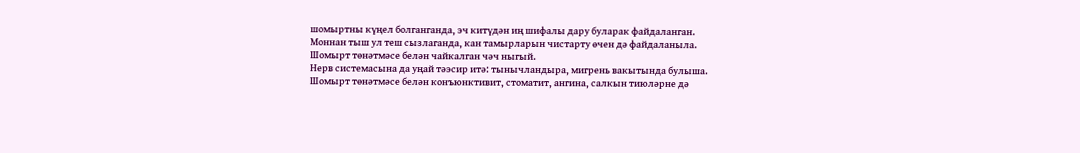шомыртны күңел болганганда, эч китүдән иң шифалы дару буларак файдаланган.
Моннан тыш ул теш сызлаганда, кан тамырларын чистарту өчен дә файдаланыла.
Шомырт төнәтмәсе белән чайкалган чәч ныгый.
Нерв системасына да уңай тәэсир итә: тынычландыра, мигрень вакытында булыша.
Шомырт төнәтмәсе белән конъюнктивит, стоматит, ангина, салкын тиюләрне дә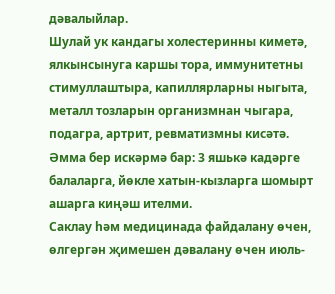дәвалыйлар.
Шулай ук кандагы холестеринны киметә, ялкынсынуга каршы тора, иммунитетны стимуллаштыра, капиллярларны ныгыта, металл тозларын организмнан чыгара, подагра, артрит, ревматизмны кисәтә.
Әмма бер искәрмә бар: 3 яшькә кадәрге балаларга, йөкле хатын-кызларга шомырт ашарга киңәш ителми.
Саклау һәм медицинада файдалану өчен, өлгергән җимешен дәвалану өчен июль-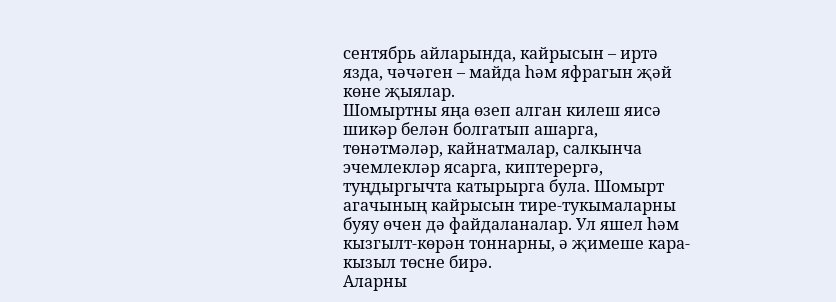сентябрь айларында, кайрысын – иртә язда, чәчәген – майда һәм яфрагын җәй көне җыялар.
Шомыртны яңа өзеп алган килеш яисә шикәр белән болгатып ашарга, төнәтмәләр, кайнатмалар, салкынча эчемлекләр ясарга, киптерергә, туңдыргычта катырырга була. Шомырт агачының кайрысын тире-тукымаларны буяу өчен дә файдаланалар. Ул яшел һәм кызгылт-көрән тоннарны, ә җимеше кара-кызыл төсне бирә.
Аларны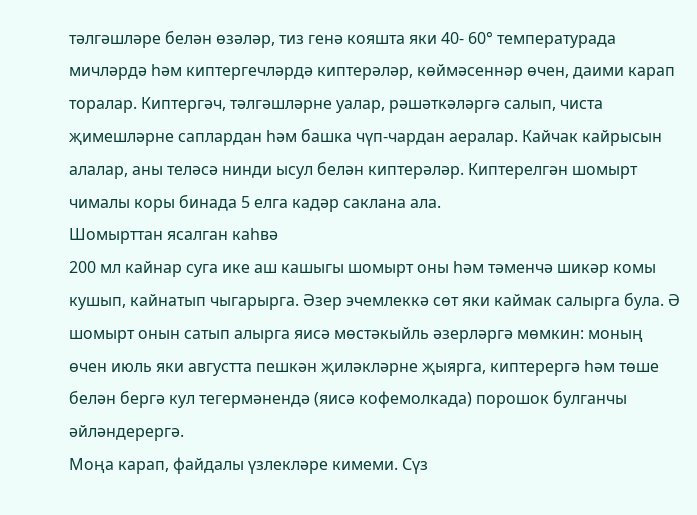тәлгәшләре белән өзәләр, тиз генә кояшта яки 40- 60° температурада мичләрдә һәм киптергечләрдә киптерәләр, көймәсеннәр өчен, даими карап торалар. Киптергәч, тәлгәшләрне уалар, рәшәткәләргә салып, чиста җимешләрне саплардан һәм башка чүп-чардан аералар. Кайчак кайрысын алалар, аны теләсә нинди ысул белән киптерәләр. Киптерелгән шомырт чималы коры бинада 5 елга кадәр саклана ала.
Шомырттан ясалган каһвә
200 мл кайнар суга ике аш кашыгы шомырт оны һәм тәменчә шикәр комы кушып, кайнатып чыгарырга. Әзер эчемлеккә сөт яки каймак салырга була. Ә шомырт онын сатып алырга яисә мөстәкыйль әзерләргә мөмкин: моның өчен июль яки августта пешкән җиләкләрне җыярга, киптерергә һәм төше белән бергә кул тегермәнендә (яисә кофемолкада) порошок булганчы әйләндерергә.
Моңа карап, файдалы үзлекләре кимеми. Сүз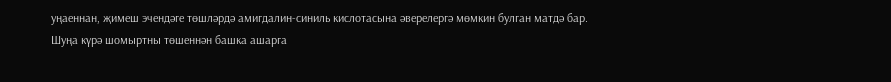уңаеннан, җимеш эчендәге төшләрдә амигдалин-синиль кислотасына әверелергә мөмкин булган матдә бар. Шуңа күрә шомыртны төшеннән башка ашарга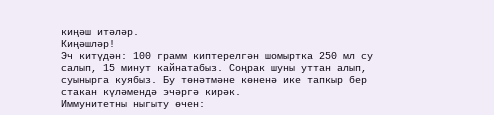киңәш итәләр.
Киңәшләр!
Эч китүдән: 100 грамм киптерелгән шомыртка 250 мл су салып, 15 минут кайнатабыз. Соңрак шуны уттан алып, суынырга куябыз. Бу төнәтмәне көненә ике тапкыр бер стакан күләмендә эчәргә кирәк.
Иммунитетны ныгыту өчен: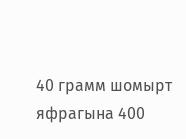40 грамм шомырт яфрагына 400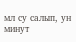мл су салып, ун минут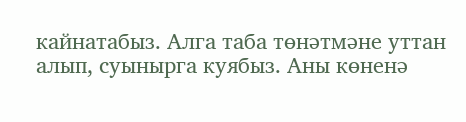кайнатабыз. Алга таба төнәтмәне уттан алып, суынырга куябыз. Аны көненә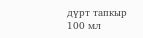дүрт тапкыр 100 мл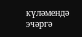күләмендә эчәргә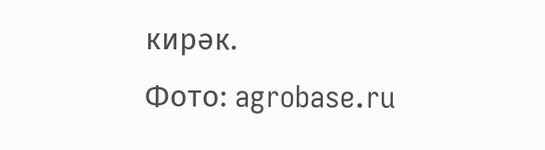кирәк.
Фото: agrobase.ru